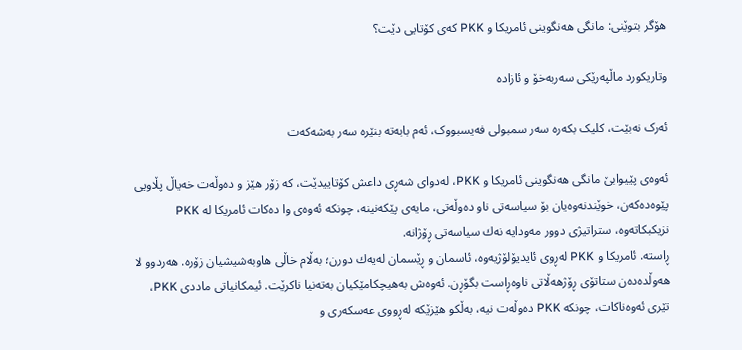هۆگر بتوێنی: مانگی هه‌نگوینی ئامریكا و PKK كه‌ی كۆتایی دێت؟

وتاریکورد ماڵپەرێکی سەربەخۆ و ئازادە

ئەرک نەبێت، کلیک بکەرە سەر سمبولی فەیسبووک، ئەم بابەتە بنێرە سەر بەشەکەت

ئه‌وه‌ی پێیوابێ مانگی هه‌نگوینی ئامریكا و PKK، له‌دوای شه‌ڕی داعش كۆتاییدێت، كه‌ زۆر هێز و ده‌وڵه‌ت خه‌یاڵ پڵاویی پێوه‌ده‌كه‌ن، خوێندنه‌وه‌یان بۆ سیاسه‌تی ناو ده‌وڵه‌تی، مایه‌ی پێكه‌نینه‌، چونكه ‌ئه‌وه‌ی وا ده‌كات ئامریكا له‌ PKK نزیكبكاته‌وه‌، ستراتیژی دوور مه‌ودایه ‌نه‌ك سیاسه‌تی ڕۆژانه‌.
ڕاسته. ئامریكا و PKK له‌ڕوی ئایدیۆلۆژیه‌وه‌، ئاسمان و ڕێسمان له‌یه‌ك دورن؛ به‌ڵام خاڵی هاوبه‌شیشیان زۆره‌. هه‌ردوو لا هه‌وڵده‌ده‌ن ستاتۆی ڕۆژهه‌ڵاتی ناوه‌ڕاست بگۆڕن. ئه‌وه‌ش به‌هیچكامێكیان به‌ته‌نیا ناكرێت. ئیمكانیاتی ماددی PKK، تێری ئه‌وه‌ناكات، چونكه ‌PKK ده‌وڵه‌ت نیه، به‌ڵكو هێزێكه ‌له‌ڕووی عه‌سكه‌ری و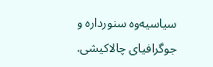سیاسیه‌وه ‌سنورداره ‌و جوگرافیای چالاكیشی.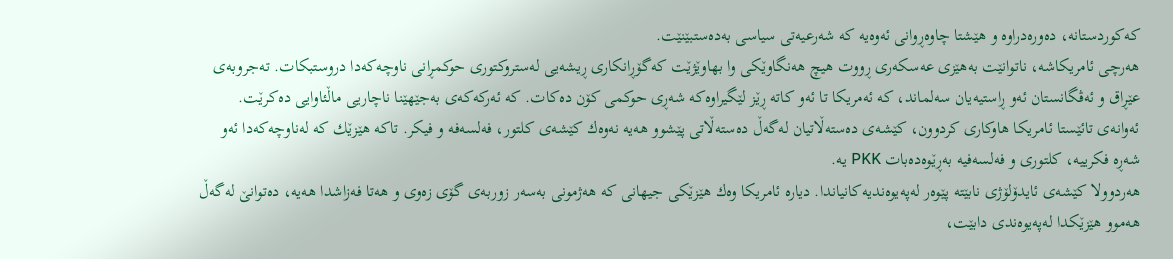كه‌كوردستانه‌، ده‌وره‌دراوه‌ و هێشتا چاوه‌ڕوانی ئه‌وه‌یه‌ كه ‌شه‌رعیه‌تی سیاسی به‌ده‌ستبێنێت.
هه‌رچی ئامریكاشه‌، ناتوانێت به‌هێزی عه‌سكه‌ری ڕووت هیچ هه‌نگاوێكی وا بهاوێژێت كه‌گۆڕانكاری ڕیشه‌یی له‌ستروكتوری حوكمڕانی ناوچه‌كه‌دا دروستبكات. ته‌جروبه‌ی عێڕاق و ئه‌ڤگانستان ئه‌و ڕاستیه‌یان سه‌لماند، كه‌ ئه‌مریكا تا ئه‌و كاته ‌ڕێز لێگیراوه‌كه ‌شه‌ڕی حوكمی كۆن ده‌كات. كه ‌ئه‌ركه‌كه‌ی به‌جێهێنا ناچاریی ماڵئاوایی ده‌كرێت. ئه‌وانه‌ی تائێستا ئامریكا هاوكاری كردوون، كێشه‌ی ده‌سته‌ڵاتیان له‌گه‌ڵ ده‌سته‌ڵاتی پێشوو هه‌یه ‌نه‌وه‌ك كێشه‌ی كلتور، فه‌لسه‌فه ‌و فیكر. تاكه ‌هێزێك كه ‌له‌ناوچه‌كه‌دا ئه‌و شه‌ڕه ‌فكرییە، كلتوری و فه‌لسه‌فیه ‌به‌ڕێوه‌ده‌بات PKK یه‌.
هه‌ردوولا كێشه‌ی ئایدۆلۆژی نابێته ‌پێوه‌ر له‌په‌یوه‌ندیه‌كانیاندا. دیاره ‌ئامریكا وه‌ك هێزێكی جیهانی كه ‌هه‌ژمونی به‌سه‌ر زوربه‌ی گۆی زه‌وی و هه‌تا فه‌زاشدا هه‌یه‌، ده‌توانێ له‌گه‌ڵ هه‌موو هێزێكدا له‌په‌یوه‌ندی دابێت،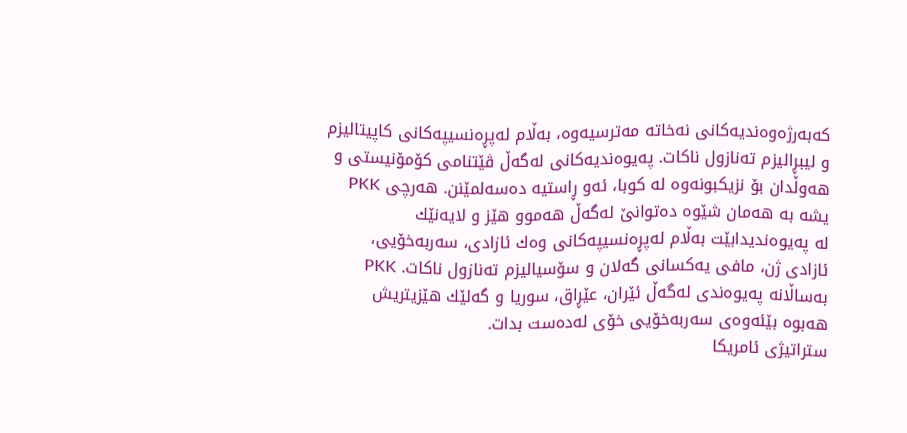كه‌به‌رژه‌وه‌ندیه‌كانی نه‌خاته‌ مه‌ترسیه‌وه، ‌به‌ڵام له‌پڕه‌نسیپه‌كانی كاپیتالیزم و لیبڕالیزم ته‌نازول ناكات. په‌یوه‌ندیه‌كانی له‌گه‌ڵ ڤێتنامی كۆمۆنیستی و هه‌وڵدان بۆ نزیكبونه‌وه ‌له ‌كوبا، ئه‌و ڕاستیه ‌ده‌سه‌لمێنن. هه‌رچی PKK یشه ‌به ‌هه‌مان شێوه ‌ده‌توانێ له‌گه‌ڵ هه‌موو هێز و لایه‌نێك له ‌په‌یوه‌ندیدابێت به‌ڵام له‌پڕه‌نسیپه‌كانی وه‌ك ئازادی، سه‌ربه‌خۆیی، ئازادی ژن، مافی یه‌كسانی گه‌لان و سۆسیالیزم ته‌نازول ناكات. PKK به‌ساڵانه ‌په‌یوه‌ندی له‌گه‌ڵ ئێران، عێڕاق، سوریا و گه‌لێك هێزیتریش هه‌بوه ‌بێئه‌وه‌ی سه‌ربه‌خۆیی خۆی له‌ده‌ست بدات.
ستراتیژی ئامریكا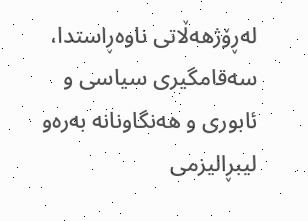له‌ڕۆژهه‌ڵاتی ناوه‌ڕاستدا، سه‌قامگیری سیاسی و ئابوری و هه‌نگاونانه‌ ‌به‌ره‌و لیبڕالیزمی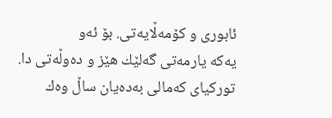ئابوری و كۆمه‌ڵایه‌تی‌. بۆ ئه‌و یه‌كه ‌یارمه‌تی گه‌لێك هێز و ده‌وڵه‌تی دا. توركیای كه‌مالی به‌ده‌یان ساڵ وه‌ك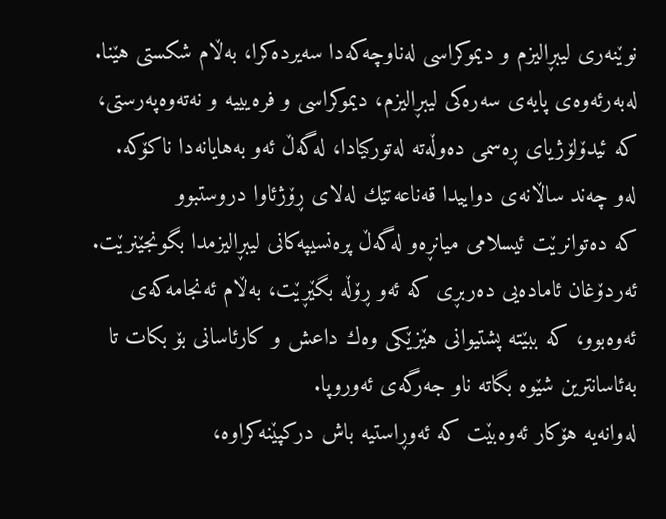نوێنه‌ری لیبڕالیزم و دیموكراسی له‌ناوچه‌كه‌دا سه‌یرده‌كرا، به‌ڵام شكستی هێنا. له‌به‌رئه‌وه‌ی پایه‌ی سه‌ره‌كی لیبڕالیزم، دیموكراسی و فره‌یییه ‌و نه‌ته‌وه‌په‌رستی، كه ‌ئیدۆلۆژیای ڕه‌سمی ده‌وڵه‌ته ‌له‌توركیادا، له‌گه‌ڵ ئه‌و به‌هایانه‌دا ناكۆكه‌.
له‌و چه‌ند ساڵانه‌ی دواییدا قه‌ناعه‌تێك له‌لای ڕۆژئاوا دروستبوو كه ‌ده‌توانرێت ئیسلامی میانڕه‌و له‌گه‌ڵ پره‌نسیپه‌كانی لیبڕالیزمدا بگونجێنرێت. ئه‌ردۆغان ئاماده‌یی ده‌ربڕی كه ‌ئه‌و ڕۆڵه ‌بگێڕێت، به‌ڵام ئه‌نجامه‌كه‌ی ئه‌وه‌بوو، كه ‌ببێته‌ پشتیوانی هێزێكی وه‌ك داعش و كارئاسانی بۆ بكات تا به‌ئاسانترین شێوه ‌بگاتە ‌ناو جه‌رگه‌ی ئه‌وروپا.
له‌وانه‌یه ‌هۆكار ئه‌وه‌بێت كه ‌ئه‌وڕاستیه ‌باش دركپێنه‌كراوه‌،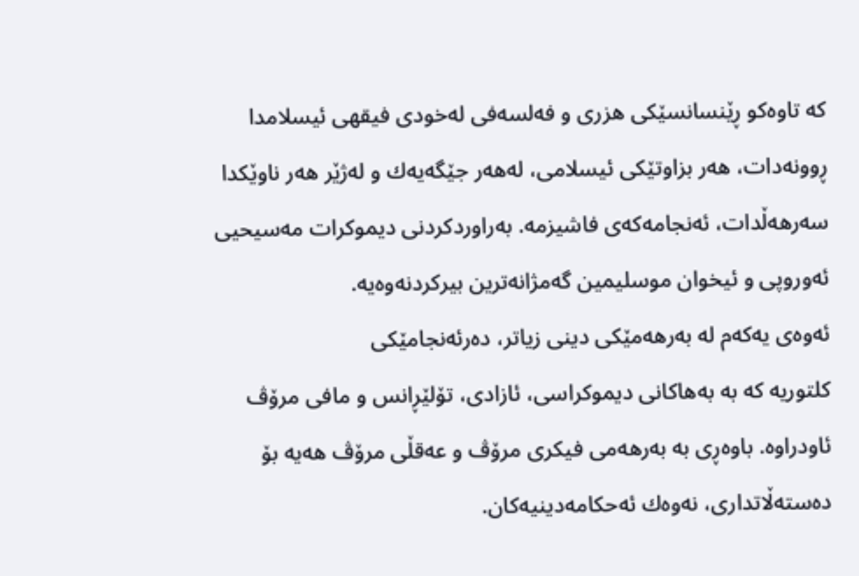كه ‌تاوه‌كو ڕێنسانسێكی هزری و فه‌لسه‌فی له‌خودی فیقهی ئیسلامدا ڕوونه‌دات، هه‌ر بزاوتێكی ئیسلامی، له‌هه‌ر جێگه‌یه‌ك و له‌ژێر هه‌ر ناوێكدا سه‌رهه‌ڵدات، ئه‌نجامه‌كه‌ی فاشیزمه‌. به‌راوردكردنی دیموكرات مه‌سیحیی ئه‌وروپی و ئیخوان موسلیمین گه‌مژانه‌ترین بیركردنه‌وه‌یه‌.
ئه‌وه‌ی یه‌كه‌م له ‌به‌رهه‌مێكی دینی زیاتر، ده‌رئه‌نجامێكی كلتوریه ‌كە ‌به ‌به‌هاكانی دیموكراسی، ئازادی، تۆلێڕانس و مافی مرۆڤ ئاودراوه‌. باوه‌ڕی به ‌به‌رهه‌می فیكری مرۆڤ و عه‌قڵی مرۆڤ هه‌یه ‌بۆ ده‌سته‌ڵاتداری، نه‌وه‌ك ئه‌حكامه‌دینیه‌كان.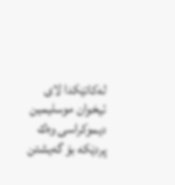له‌كاتێكدا لای ئیخوان موسلیمین دیموكراسی وه‌ك پردێكه ‌بۆ گه‌یشتن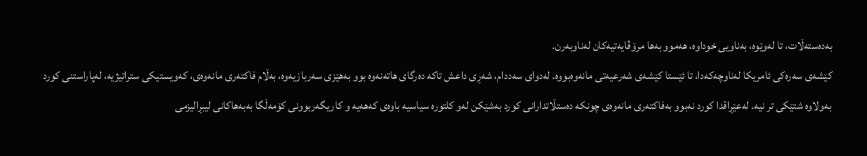به‌‌ده‌سته‌ڵات، تا له‌وێوه‌، به‌ناویی خوداوه‌، هه‌موو به‌ها مرۆڤایه‌تیه‌كان له‌ناوبه‌ر‌ن.
كێشه‌ی سه‌ره‌كی ئامریكا له‌ناوچه‌كه‌دا، تا ئێستا كێشه‌ی شه‌رعیه‌تی مانه‌وه‌بووه‌. له‌دوای سه‌ددام، شه‌ڕی داعش تاكه‌ ده‌رگای هاته‌نه‌وه‌ بوو به‌هێزی سه‌ربازیه‌وه‌، به‌ڵام فاكته‌ری مانه‌وه‌ی، كه‌ویستیكی ستراتیژیه‌، له‌پاراستنی كورد به‌ولاوه ‌شتێكی تر نیه‌. له‌عێڕاقدا كورد نه‌بوو به‌فاكته‌ری مانه‌وه‌ی چونكه ‌ده‌ستڵاتدارانی كورد به‌شێكن له‌و كلتوره سیاسیه ‌باوه‌ی كه‌هه‌یه ‌و كاریگه‌ربوونی كۆمه‌ڵگا به‌به‌هاكانی لیبڕالیزمی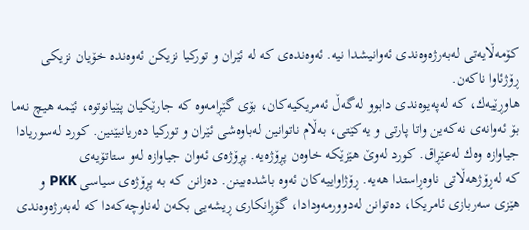كۆمه‌ڵایه‌تی له‌به‌رژه‌وه‌ندی ئه‌وانیشدا نیه‌. ئه‌وه‌نده‌ی كه ‌له ‌ئێران و توركیا نزیكن ئه‌وه‌نده‌ خۆیان نزیكی ڕۆژئاوا ناكه‌ن.
هاوڕێیه‌ك، كه له‌په‌یوه‌ندی دابوو له‌گه‌ڵ ئه‌مریكیه‌كان، بۆی گێڕامه‌وه ‌كه ‌جارێكیان پێیانوتوه‌، ئێمه ‌هیچ نه‌ما بۆ ئه‌وانه‌ی نه‌كه‌ین واتا پارتی و یه‌كێتی، به‌ڵام ناتوانین له‌باوه‌شی ئێران و توركیا ده‌ریانبێنین. كورد له‌سوریادا جیاوازه ‌وه‌ك له‌عێڕاق. كورد له‌وێ هێزێكه ‌خاوه‌ن پڕۆژه‌یه‌. پڕۆژه‌ی ئه‌وان جیاوازه ‌له‌و ستاتۆیه‌ی كه ‌له‌ڕۆژهه‌ڵاتی ناوه‌ڕاستدا هه‌یه‌. ڕۆژاواییه‌كان ئه‌وه ‌باشده‌بینن. ده‌زانن كه ‌به پڕۆژه‌ی سیاسی PKK و هێزی سه‌ربازی ئامریكا، ده‌توانن له‌دوورمه‌ودادا، گۆڕانكاری ڕیشه‌یی بكه‌ن له‌ناوچه‌كه‌دا كه ‌له‌به‌رژه‌وه‌ندی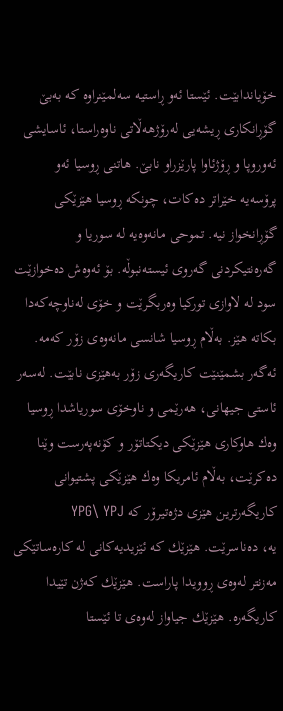خۆیاندابێت. ئێستا ئه‌و ڕاستیه ‌سه‌لمێنراوه ‌كه ‌به‌بێ گۆڕانكاری ڕیشه‌یی له‌رۆژهه‌ڵاتی ناوه‌راستا، ئاسایشی ئه‌وروپا و ڕۆژئاوا پارێزراو نابێ. هاتنی ڕوسیا ئه‌و پرۆسه‌یه ‌خێراتر ده‌كات، چونكه ‌ڕوسیا هێزێكی گۆڕانخواز نیه‌. تموحی ‌مانه‌وەیە ‌له ‌سوریا و گه‌ره‌نتیكردنی گه‌روی ئیسته‌نبوڵه‌. بۆ ئه‌وه‌ش دەخوازێت سود له ‌لاوازی توركیا وه‌ربگرێت و خۆی له‌ناوچه‌كه‌دا بكاته ‌هێز. به‌ڵام ڕوسیا شانسی مانه‌وه‌ی زۆر كه‌مه‌. ئه‌گه‌ر بشمێنێت كاریگه‌ری زۆر به‌هێزی نابێت. له‌سه‌ر ئاستی جیهانی، هه‌رێمی و ناوخۆی سوریاشدا ڕوسیا وه‌ك هاوكاری هێزێكی دیكتاتۆر و كۆنه‌په‌رست وێنا ده‌كرێت، به‌ڵام ئامریكا وه‌ك هێزێكی پشتیوانی كاریگه‌رترین هێزی دژه‌تیرۆر كه ‌YPG\ YPJ یه، ‌ده‌ناسرێت. هێزێك كه ‌ئێزیدیه‌كانی له ‌كاره‌ساتێكی مه‌زنتر له‌وه‌ی ڕوویدا پاراست. هێزێك كه‌ژن تێیدا كاریگه‌ره‌. هێزێك جیاواز له‌وه‌ی تا ئێستا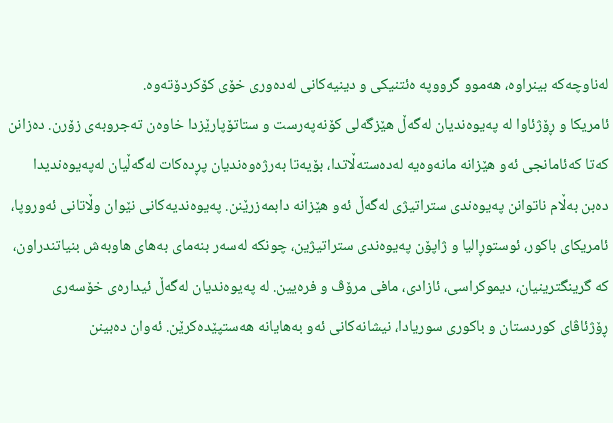له‌ناوچه‌كه ‌بینراوه‌، هه‌موو گرووپه ‌ەئتنیكی و دینیه‌كانی له‌ده‌وری خۆی كۆكردۆته‌وه‌.
ئامریكا و ڕۆژئاوا له ‌په‌یوه‌ندیان له‌گه‌ڵ هێزگه‌لی كۆنه‌په‌رست و ستاتۆپارێزدا خاوه‌ن ته‌جروبه‌ی زۆرن. ده‌زانن كه‌تا كه‌ئامانجی ئه‌و هێزانه ‌مانه‌وه‌یه ‌له‌ده‌سته‌ڵاتدا، بۆیه‌تا به‌رژه‌وه‌ندیان پڕده‌كات له‌گه‌ڵیان له‌په‌یوه‌ندیدا ده‌بن به‌ڵام ناتوانن په‌یوه‌ندی ستراتیژی له‌گه‌ڵ ئه‌و هێزانه‌ دابمه‌زرێنن. په‌یوه‌ندیه‌كانی نێوان وڵاتانی ئه‌وروپا، ئامریكای باكور، ئوستوڕالیا و ژاپۆن په‌یوه‌ندی ستراتیژین، چونكه ‌له‌سه‌ر بنه‌مای به‌های هاوبه‌ش بنیاتندراون، كه ‌گرینگترینیان، دیموكراسی، ئازادی، مافی مرۆڤ و فره‌یین. له ‌په‌یوه‌ندیان له‌گه‌ڵ ئیداره‌ی خۆسه‌ری ڕۆژئاڤای كوردستان و باكوری سوریادا، نیشانه‌كانی ئه‌و به‌هایانه ‌هه‌ستپێده‌كرێن. ئه‌وان ده‌بینن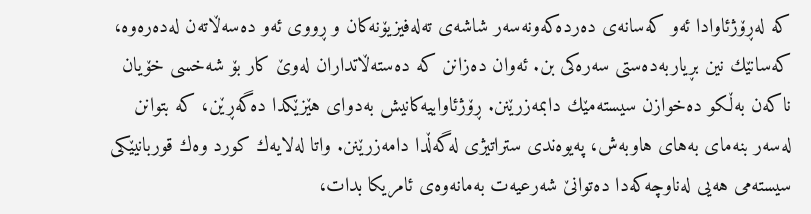كه ‌له‌ڕۆژئاوادا ئه‌و كه‌سانه‌ی ده‌رده‌كه‌ونه‌سه‌ر شاشه‌ی ته‌له‌فیزیۆنه‌كان و ڕووی ئه‌و ده‌سه‌ڵاته‌ن له‌ده‌ره‌وه‌، كه‌سانێك نین بڕیاربه‌ده‌ستی سه‌ره‌كی بن. ئه‌وان ده‌زانن كه ‌ده‌سته‌ڵاتداران له‌وێ كار بۆ شه‌خسی خۆیان ناكه‌ن به‌ڵكو ده‌خوازن سیسته‌مێك دابمه‌زرێنن. ڕۆژئاواییه‌كانیش به‌دوای هێزێكدا ده‌گه‌ڕێن، كه‌ بتوانن له‌سه‌ر بنه‌مای به‌های هاوبه‌ش، په‌یوه‌ندی ستراتیژی له‌گه‌ڵدا دامه‌زرێنن. واتا له‌لایه‌ك كورد وه‌ك قوربانیێكی سیسته‌می هه‌یی له‌ناوچه‌كه‌دا ده‌توانێ شه‌رعیه‌ت به‌مانه‌وه‌ی ئامریكا بدات،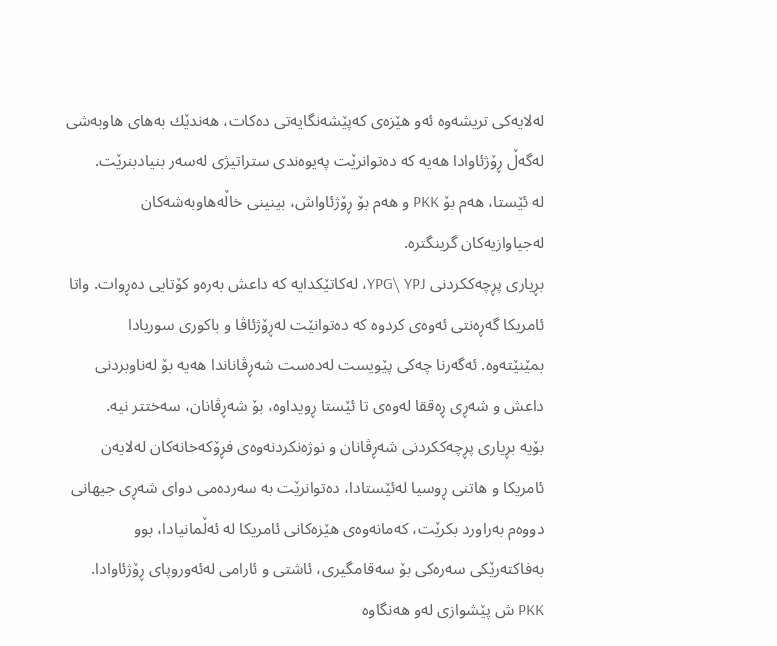له‌لایه‌كی تریشه‌وه ‌ئه‌و هێزه‌ی كه‌پێشه‌نگایه‌تی ده‌كات، هه‌ندێك به‌های هاوبه‌شی له‌گه‌ڵ ڕۆژئاوادا هه‌یه ‌كه ‌ده‌توانرێت په‌یوه‌ندی ستراتیژی له‌سه‌ر بنیادبنرێت. له ‌ئێستا، هه‌م ‌بۆ PKK و ‌هه‌م بۆ ڕۆژئاواش، بینینی خاڵه‌هاوبه‌شه‌كان له‌جیاوازیه‌كان گرینگتره‌.
بڕیاری پڕچه‌ككردنی YPG\ YPJ، له‌كاتێكدایه ‌كه‌ داعش به‌ره‌و كۆتایی ده‌ڕوات. واتا ئامریكا گه‌ڕه‌نتی ئه‌وه‌ی كردوه ‌كه ‌ده‌توانێت له‌ڕۆژئاڤا و باكوری سوریادا بمێنێته‌وه‌. ئه‌گه‌رنا چه‌كی پێویست له‌ده‌ست شه‌ڕڤاناندا هه‌یه ‌بۆ له‌ناوبردنی داعش و شه‌ڕی ڕه‌ققا له‌وه‌ی تا ئێستا ڕویداوه، ‌بۆ شه‌ڕڤانان، سه‌ختتر نیه‌. بۆیه ‌بڕیاری پڕچه‌ككردنی شه‌ڕڤانان و نوژه‌نكردنه‌وه‌ی فڕۆكه‌خانه‌كان له‌لایه‌ن ئامریكا و هاتنی ڕوسیا له‌ئێستادا، ده‌توانرێت به سه‌رده‌می دوای شه‌ڕی جیهانی دووه‌م به‌راورد بكرێت، كه‌‌مانه‌وه‌ی هێزه‌كانی ئامریكا له ‌ئه‌ڵمانیادا، بوو به‌فاكته‌رێكی سه‌ره‌كی بۆ سه‌قامگیری، ئاشتی و ئارامی له‌ئه‌وروپای ڕۆژئاوادا. PKK ش پێشوازی له‌و هه‌نگاوه‌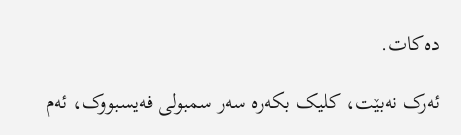ده‌كات.

ئەرک نەبێت، کلیک بکەرە سەر سمبولی فەیسبووک، ئەم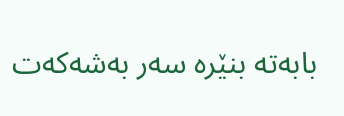بابەتە بنێرە سەر بەشەکەت